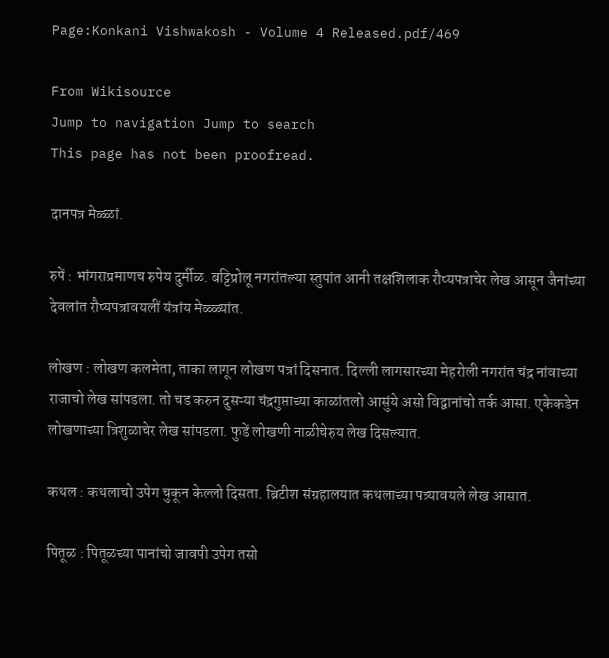Page:Konkani Vishwakosh - Volume 4 Released.pdf/469

From Wikisource
Jump to navigation Jump to search
This page has not been proofread.

दानपत्र मेळ्ळां.

रुपें : भांगराप्रमाणच रुपेय दुर्मीळ. बट्टिप्रोलू नगरांतल्या स्तुपांत आनी तक्षशिलाक रौप्यपत्राचेर लेख आसून जैनांच्या देवलांत रौप्यपत्रावयलीं यंत्रांय मेळ्ळ्यांत.

लोखण : लोखण कलमेता, ताका लागून लोखण पत्रां दिसनात. दिल्ली लागसारच्या मेहरोली नगरांत चंद्र नांवाच्या राजाचो लेख सांपडला. तो चड करुन दुसऱ्या चंद्रगुप्ताच्या काळांतलो आसुंये असो विद्वानांचो तर्क आसा. एकेकडेन लोखणाच्या त्रिशुळाचेर लेख सांपडला. फुडें लोखणी नाळीचेरुय लेख दिसल्यात.

कथल : कथलाचो उपेग चुकून केल्लो दिसता. ब्रिटीश संग्रहालयात कथलाच्या पत्र्यावयले लेख आसात.

पितूळ : पितूळच्या पानांचो जावपी उपेग तसो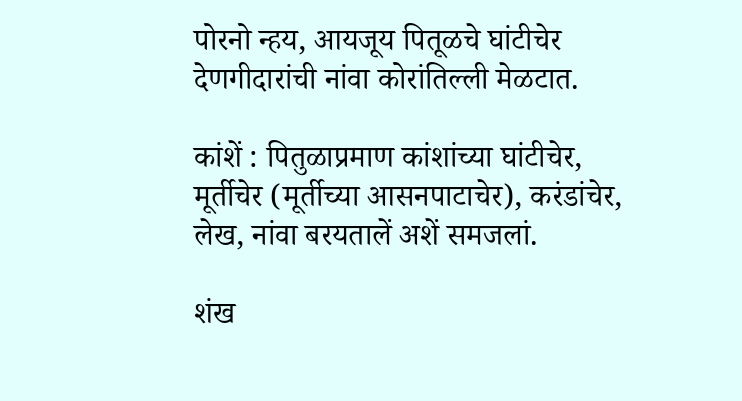पोरनो न्हय, आयजूय पितूळचे घांटीचेर देणगीदारांची नांवा कोरांतिल्ली मेळटात.

कांशें : पितुळाप्रमाण कांशांच्या घांटीचेर, मूर्तीचेर (मूर्तीच्या आसनपाटाचेर), करंडांचेर, लेख, नांवा बरयतालें अशें समजलां.

शंख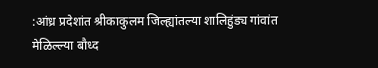:आंध्र प्रदेशांत श्रीकाकुलम जिल्ह्यांतल्या शालिहुंड्य गांवांत मेळिल्ल्या बौध्द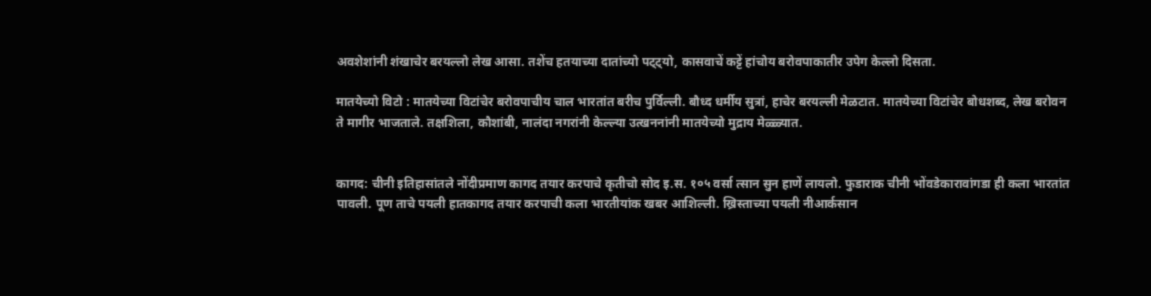अवशेशांनी शंखाचेर बरयल्लो लेख आसा. तशेंच हतयाच्या दातांच्यो पट्ट्यो, कासवाचें कट्टें हांचोय बरोवपाकातीर उपेग केल्लो दिसता.

मातयेच्यो विटो : मातयेच्या विटांचेर बरोवपाचीय चाल भारतांत बरीच पुर्विल्ली. बौध्द धर्मीय सुत्रां, हाचेर बरयल्ली मेळटात. मातयेच्या विटांचेर बोधशब्द, लेख बरोवन ते मागीर भाजताले. तक्षशिला, कौशांबी, नालंदा नगरांनी केल्ल्या उत्खननांनी मातयेच्यो मुद्राय मेळ्ळ्यात.


कागद: चीनी इतिहासांतले नोंदीप्रमाण कागद तयार करपाचे कृतीचो सोद इ.स. १०५ वर्सा त्सान सुन हाणें लायलो. फुडाराक चीनी भोंवडेकारावांगडा ही कला भारतांत पावली. पूण ताचे पयली हातकागद तयार करपाची कला भारतीयांक खबर आशिल्ली. ख्रिस्ताच्या पयली नीआर्कसान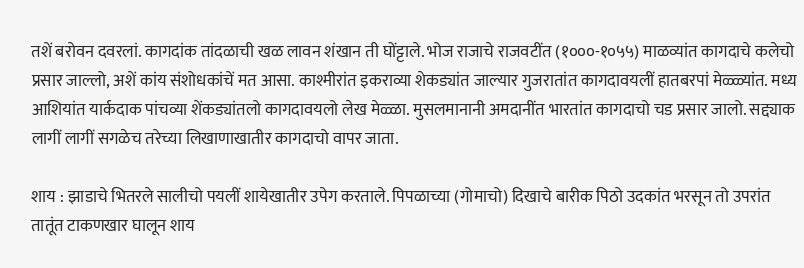तशें बरोवन दवरलां. कागदांक तांदळाची खळ लावन शंखान ती घोंट्टाले. भोज राजाचे राजवटींत (१०००-१०५५) माळव्यांत कागदाचे कलेचो प्रसार जाल्लो, अशें कांय संशोधकांचें मत आसा. काश्मीरांत इकराव्या शेकड्यांत जाल्यार गुजरातांत कागदावयलीं हातबरपां मेळ्ळ्यांत. मध्य आशियांत यार्कदाक पांचव्या शेंकड्यांतलो कागदावयलो लेख मेळ्ळा. मुसलमानानी अमदानींत भारतांत कागदाचो चड प्रसार जालो. सद्द्याक लागीं लागीं सगळेच तरेच्या लिखाणाखातीर कागदाचो वापर जाता.

शाय : झाडाचे भितरले सालीचो पयलीं शायेखातीर उपेग करताले. पिपळाच्या (गोमाचो) दिखाचे बारीक पिठो उदकांत भरसून तो उपरांत तातूंत टाकणखार घालून शाय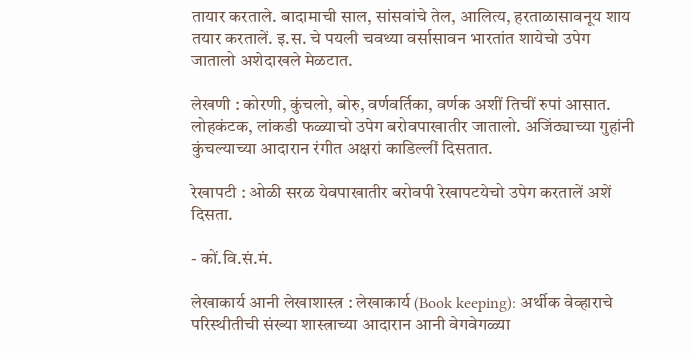तायार करताले. बादामाची साल, सांसवांचे तेल, आलित्य, हरताळासावनूय शाय तयार करतालें. इ.स. चे पयली चवथ्या वर्सासावन भारतांत शायेचो उपेग जातालो अशेदाखले मेळटात.

लेखणी : कोरणी, कुंचलो, बोरु, वर्णवर्तिका, वर्णक अशीं तिचीं रुपां आसात. लोहकंटक, लांकडी फळ्याचो उपेग बरोवपाखातीर जातालो. अजिंठ्याच्या गुहांनी कुंचल्याच्या आदारान रंगीत अक्षरां काडिल्लीं दिसतात.

रेखापटी : ओळी सरळ येवपाखातीर बरोवपी रेखापटयेचो उपेग करतालें अशें दिसता.

- कों.वि.सं.मं.

लेखाकार्य आनी लेखाशास्त्र : लेखाकार्य (Book keeping): अर्थीक वेव्हाराचे परिस्थीतीची संख्या शास्त्राच्या आदारान आनी वेगवेगळ्या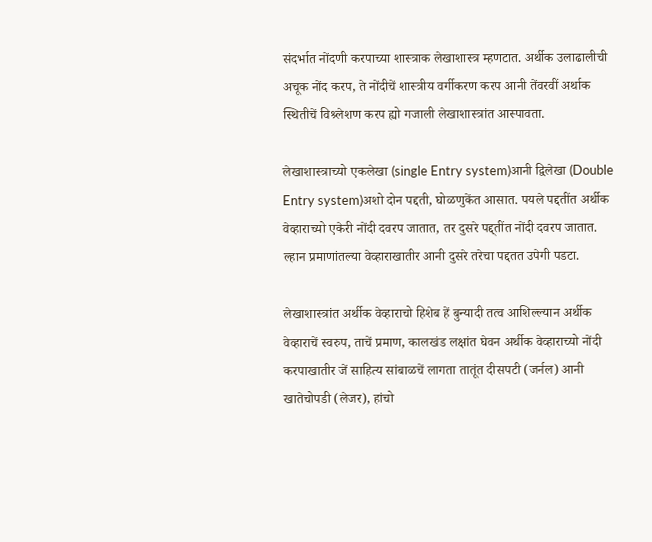संदर्भात नोंदणी करपाच्या शास्त्राक लेखाशास्त्र म्हणटात. अर्थीक उलाढालीची अचूक नोंद करप, ते नोंदीचें शास्त्रीय वर्गीकरण करप आनी तेंवरवीं अर्थाक स्थितीचें विश्र्लेशण करप ह्यो गजाली लेखाशास्त्रांत आस्पावता.

लेखाशास्त्राच्यो एकलेखा (single Entry system)आनी द्विलेखा (Double Entry system)अशो दोन पद्दती, घोळणुकेंत आसात. पयले पद्दतींत अर्थीक वेव्हाराच्यो एकेरी नोंदी दवरप जातात, तर दुसरे पद्द्तींत नोंदी दवरप जातात. ल्हान प्रमाणांतल्या वेव्हाराखातीर आनी दुसरे तरेचा पद्दतत उपेगी पडटा.

लेखाशास्त्रांत अर्थीक वेव्हाराचो हिशेब हें बुन्यादी तत्व आशिल्ल्यान अर्थीक वेव्हाराचें स्वरुप, ताचें प्रमाण, कालखंड लक्षांत घेवन अर्थीक वेव्हाराच्यो नोंदी करपाखातीर जें साहित्य सांबाळचें लागता तातूंत दीसपटी (जर्नल) आनी खातेचोपडी (लेजर), हांचो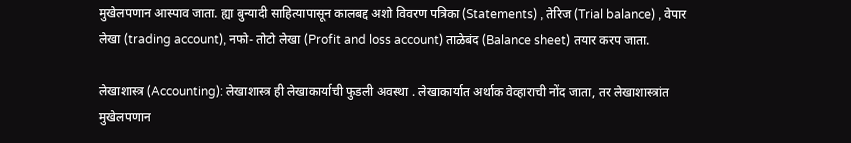मुखेलपणान आस्पाव जाता. ह्या बुन्यादी साहित्यापासून कालबद्द अशो विवरण पत्रिका (Statements) , तेरिज (Trial balance) , वेपार लेखा (trading account), नफो- तोटो लेखा (Profit and loss account) ताळेबंद (Balance sheet) तयार करप जाता.

लेखाशास्त्र (Accounting): लेखाशास्त्र ही लेखाकार्याची फुडली अवस्था . लेखाकार्यात अर्थाक वेव्हाराची नोंद जाता, तर लेखाशास्त्रांत मुखेलपणान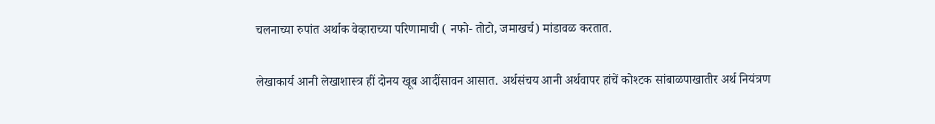चलनाच्या रुपांत अर्थाक वेव्हाराच्या परिणामाची ( नफो- तोटो, जमाखर्च) मांडावळ करतात.

लेखाकार्य आनी लेखाशास्त्र हीं दोनय खूब आदींसावन आसात. अर्थसंचय आनी अर्थवापर हांचें कोश्टक सांबाळपाखातीर अर्थ नियंत्रण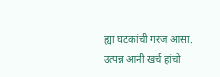ह्या घटकांची गरज आसा. उत्पन्न आनी खर्च हांचो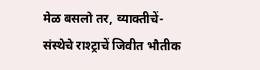मेळ बसलो तर, व्याक्तीचें- संस्थेचे राश्ट्राचें जिवीत भौतीक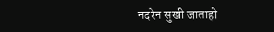नदरेन सुखी जाताहो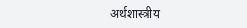अर्थशास्त्रीय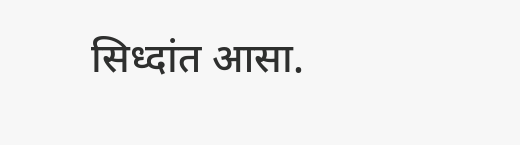सिध्दांत आसा.